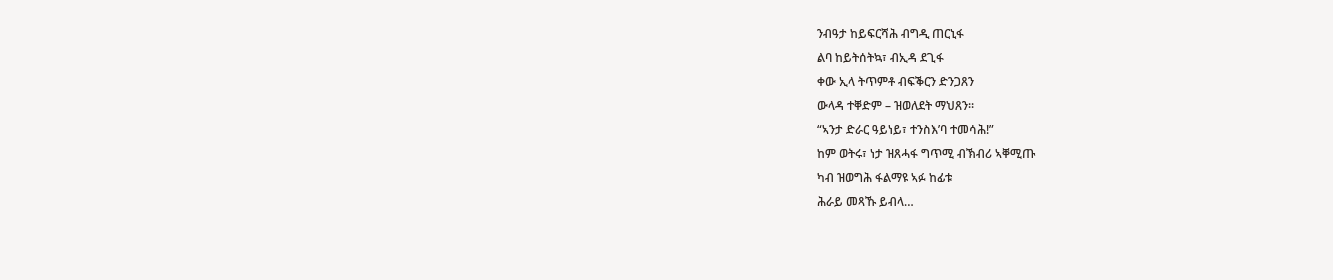ንብዓታ ከይፍርሻሕ ብግዲ ጠርኒፋ
ልባ ከይትሰትኳ፣ ብኢዳ ደጊፋ
ቀው ኢላ ትጥምቶ ብፍቕርን ድንጋጸን
ውላዳ ተቐድም – ዝወለደት ማህጸን።
“ኣንታ ድራር ዓይነይ፣ ተንስእ’ባ ተመሳሕ!”
ከም ወትሩ፣ ነታ ዝጸሓፋ ግጥሚ ብኽብሪ ኣቐሚጡ
ካብ ዝወግሕ ፋልማዩ ኣፉ ከፊቱ
ሕራይ መጻኹ ይብላ…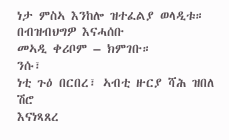ነታ ምስኣ እንከሎ ዝተፈልያ ወላዲቱ።
በብዝብህግዎ እናሓሰቡ
መኣዲ ቀሪቦም – ክምገቡ።
ንሱ፣
ነቲ ጉዕ በርበረ፣ ኣብቲ ዙርያ ሻሕ ዝበለ ሽሮ
እናነጻጸረ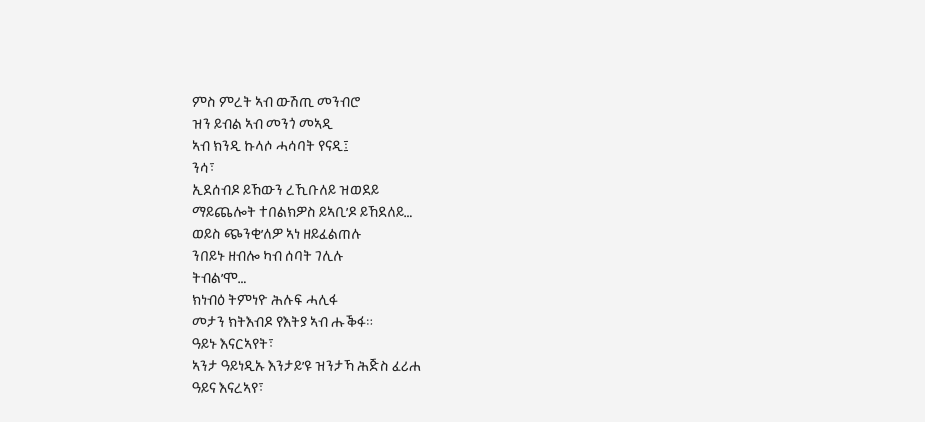ምስ ምረት ኣብ ውሽጢ መንብሮ
ዝን ይብል ኣብ መንጎ መኣዲ
ኣብ ክንዲ ኩላሶ ሓሳባት የናዲ፤
ንሳ፣
ኢደሰብዶ ይኸውን ረኺቡለይ ዝወደይ
ማይጨሎት ተበልክዎስ ይኣቢ’ዶ ይኸደለይ…
ወይስ ጭንቂ’ለዎ ኣነ ዘይፈልጠሉ
ንበይኑ ዘብሎ ካብ ሰባት ገሊሉ
ትብል’ሞ…
ክነብዕ ትምነዮ ሕሉፍ ሓሊፋ
መታን ክትእብዶ የእትያ ኣብ ሑቕፋ።
ዓይኑ እናርኣየት፣
ኣንታ ዓይነዲኡ እንታይ’ዩ ዝንታኻ ሕጅስ ፈሪሐ
ዓይና እናረኣየ፣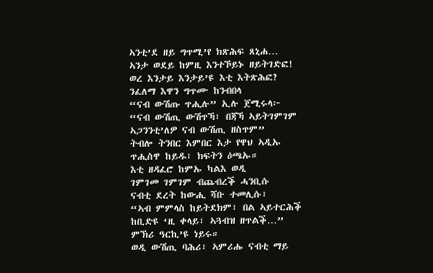ኣንቲ’ደ ዘይ ግጥሚ’የ ክጽሕፍ ጸኒሐ…
ኣንታ ወደይ ከምዚ እንተኾይኑ ዘይትገድፎ!
ወረ እንታይ እንታይ’ዩ እቲ እትጽሕፎ?
ንፈለማ እዋን ግጥሙ ከንብበላ
“ናብ ውሽጡ ጥሒሉ” ኢሉ ጀሚሩላ፦
“ናብ ውሽጢ ውሽጥኻ፣ በጃኻ ኣይትገምገም
ኣጋንንቲ’ለዎ ናብ ውሽጢ ዘስጥም”
ትብሎ ትንበር እምበር እታ የዋህ ኣዲኡ
ጥሒስዋ ከይዱ፣ ክፍትን ዕጫኡ።
እቲ ዘዳፈሮ ከምኡ ካልእ ወዲ
ገምገመ ገምገም ብጨብረቕ ሓንቢሱ
ናብቲ ደረት ከውሒ ሻቡ ተመሊሱ፣
“ኣብ ምምላስ ከይትደክም፣ በል ኣይተርሕቕ
ከቢድዩ ‘ዚ ቀላይ፣ ኣጓብዝ ዘጥልቕ…”
ምኽሪ ዓርኪ’ዩ ነይሩ።
ወዲ ውሽጢ ባሕሪ፣ ኣምሪሑ ናብቲ ማይ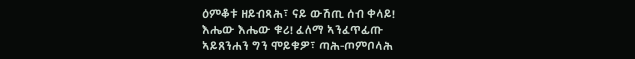ዕምቆቱ ዘይብጻሕ፣ ናይ ውሽጢ ሰብ ቀላይ!
እሔው እሔው ቁሪ! ፈለማ ኣንፈጥፊጡ
ኣይጸንሐን ግን ሞይቁዎ፣ ጣሕ-ጦምቦላሕ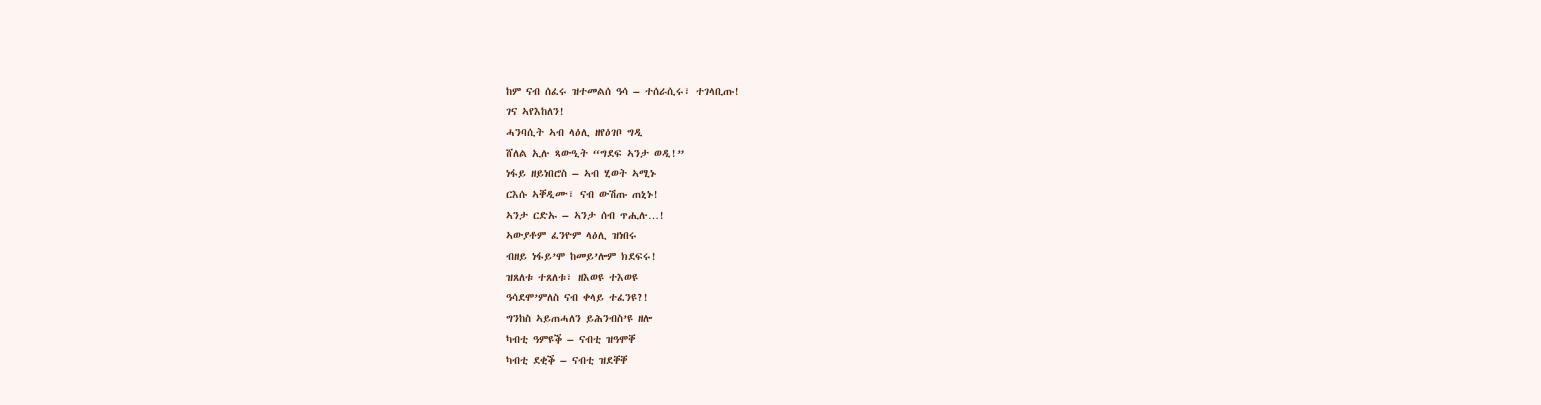ከም ናብ ሰፈሩ ዝተመልሰ ዓሳ – ተሰራሲሩ፣ ተገላቢጡ!
ገና ኣየእከለን!
ሓንባሲት ኣብ ላዕሊ ዘየዕገቦ ግዲ
ሸለል ኢሉ ጻውዒት “ግደፍ ኣንታ ወዲ!”
ነፋይ ዘይነበሮስ – ኣብ ሂወት ኣሚኑ
ርእሱ ኣቐዲሙ፣ ናብ ውሽጡ ጠኒኑ!
ኣንታ ርድኡ – ኣንታ ሰብ ጥሒሉ…!
ኣውያቶም ፈንዮም ላዕሊ ዝነበሩ
ብዘይ ነፋይ’ሞ ከመይ’ሎም ክደፍሩ!
ዝጸለቱ ተጸለቱ፣ ዘእወዩ ተእወዩ
ዓሳደሞ’ምለስ ናብ ቀላይ ተፈንዩ?!
ግንከስ ኣይጠሓለን ይሕንብስ’ዩ ዘሎ
ካብቲ ዓምዩቕ – ናብቲ ዝዓሞቐ
ካብቲ ደቂቕ – ናብቲ ዝደቐቐ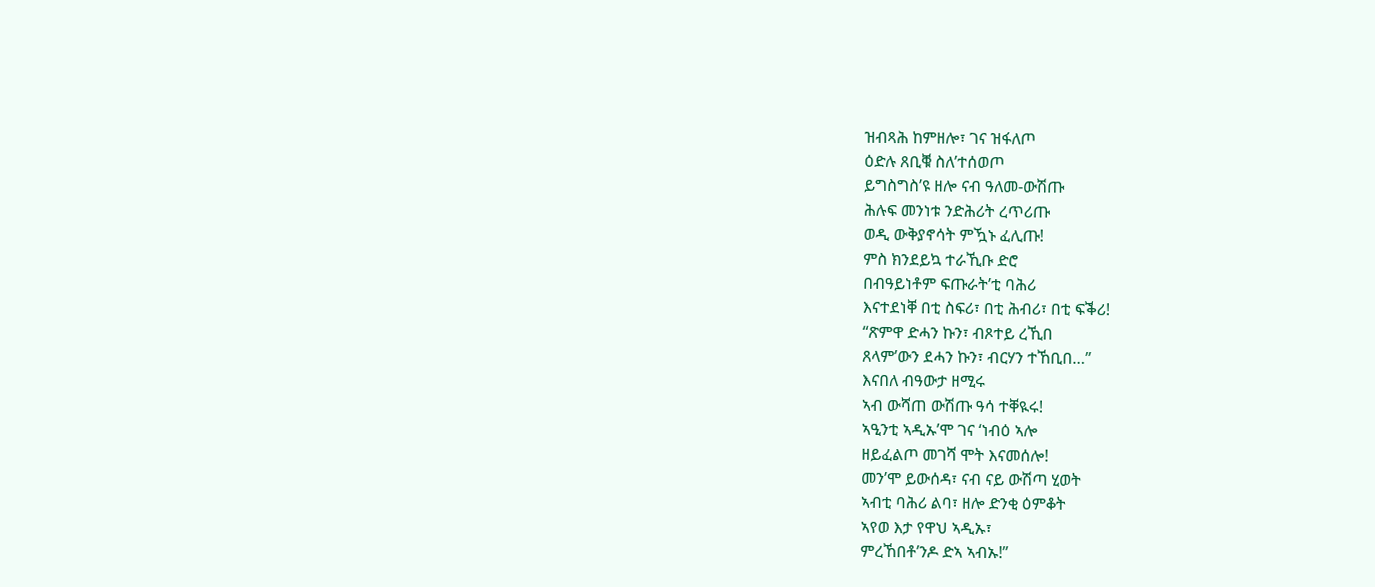ዝብጻሕ ከምዘሎ፣ ገና ዝፋለጦ
ዕድሉ ጸቢቑ ስለ’ተሰወጦ
ይግስግስ’ዩ ዘሎ ናብ ዓለመ-ውሽጡ
ሕሉፍ መንነቱ ንድሕሪት ረጥሪጡ
ወዲ ውቅያኖሳት ምዃኑ ፈሊጡ!
ምስ ክንደይኳ ተራኺቡ ድሮ
በብዓይነቶም ፍጡራት’ቲ ባሕሪ
እናተደነቐ በቲ ስፍሪ፣ በቲ ሕብሪ፣ በቲ ፍቕሪ!
“ጽምዋ ድሓን ኩን፣ ብጾተይ ረኺበ
ጸላም’ውን ደሓን ኩን፣ ብርሃን ተኸቢበ…”
እናበለ ብዓውታ ዘሚሩ
ኣብ ውሻጠ ውሽጡ ዓሳ ተቐዪሩ!
ኣዒንቲ ኣዲኡ’ሞ ገና ‘ነብዕ ኣሎ
ዘይፈልጦ መገሻ ሞት እናመሰሎ!
መን’ሞ ይውሰዳ፣ ናብ ናይ ውሽጣ ሂወት
ኣብቲ ባሕሪ ልባ፣ ዘሎ ድንቂ ዕምቆት
ኣየወ እታ የዋህ ኣዲኡ፣
ምረኸበቶ’ንዶ ድኣ ኣብኡ!”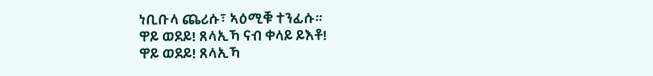ነቢቡላ ጨሪሱ፣ ኣዕሚቑ ተንፊሱ።
ዋይ ወደይ! ጸላኢኻ ናብ ቀላይ ይእቶ!
ዋይ ወደይ! ጸላኢኻ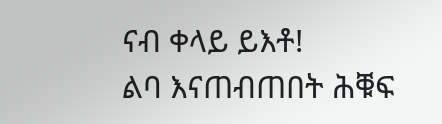ናብ ቀላይ ይእቶ!
ልባ እናጠብጠበት ሕቑፍ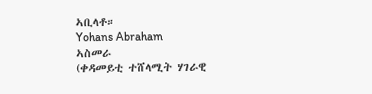ኣቢላቶ።
Yohans Abraham
ኣስመራ
(ቀዳመይቲ ተሸላሚት ሃገራዊ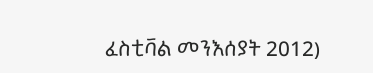ፈስቲቫል መንእሰያት 2012)